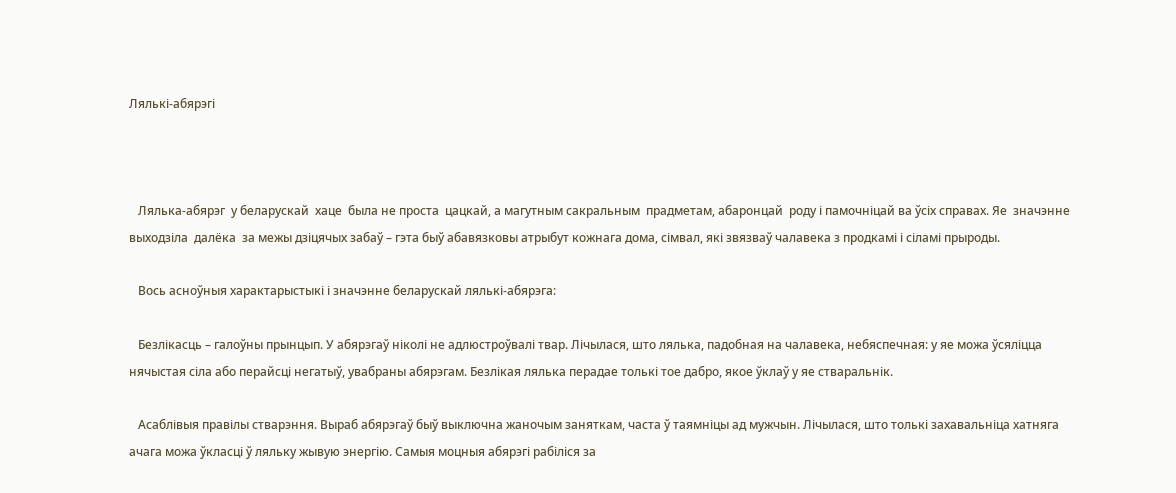Лялькі-абярэгі



   Лялька-абярэг  у беларускай  хаце  была не проста  цацкай, а магутным сакральным  прадметам, абаронцай  роду і памочніцай ва ўсіх справах. Яе  значэнне  выходзіла  далёка  за межы дзіцячых забаў – гэта быў абавязковы атрыбут кожнага дома, сімвал, які звязваў чалавека з продкамі і сіламі прыроды.

   Вось асноўныя характарыстыкі і значэнне беларускай лялькі-абярэга:

   Безлікасць – галоўны прынцып. У абярэгаў ніколі не адлюстроўвалі твар. Лічылася, што лялька, падобная на чалавека, небяспечная: у яе можа ўсяліцца нячыстая сіла або перайсці негатыў, увабраны абярэгам. Безлікая лялька перадае толькі тое дабро, якое ўклаў у яе стваральнік.

   Асаблівыя правілы стварэння. Выраб абярэгаў быў выключна жаночым заняткам, часта ў таямніцы ад мужчын. Лічылася, што толькі захавальніца хатняга ачага можа ўкласці ў ляльку жывую энергію. Самыя моцныя абярэгі рабіліся за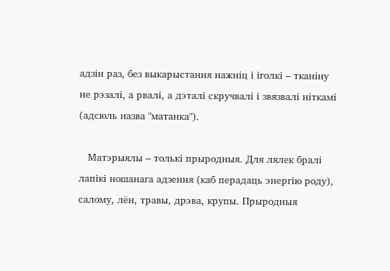адзін раз, без выкарыстання нажніц і іголкі – тканіну не рэзалі, а рвалі, а дэталі скручвалі і звязвалі ніткамі (адсюль назва "матанка").

   Матэрыялы – толькі прыродныя. Для лялек бралі лапікі ношанага адзення (каб перадаць энергію роду), салому, лён, травы, дрэва, крупы. Прыродныя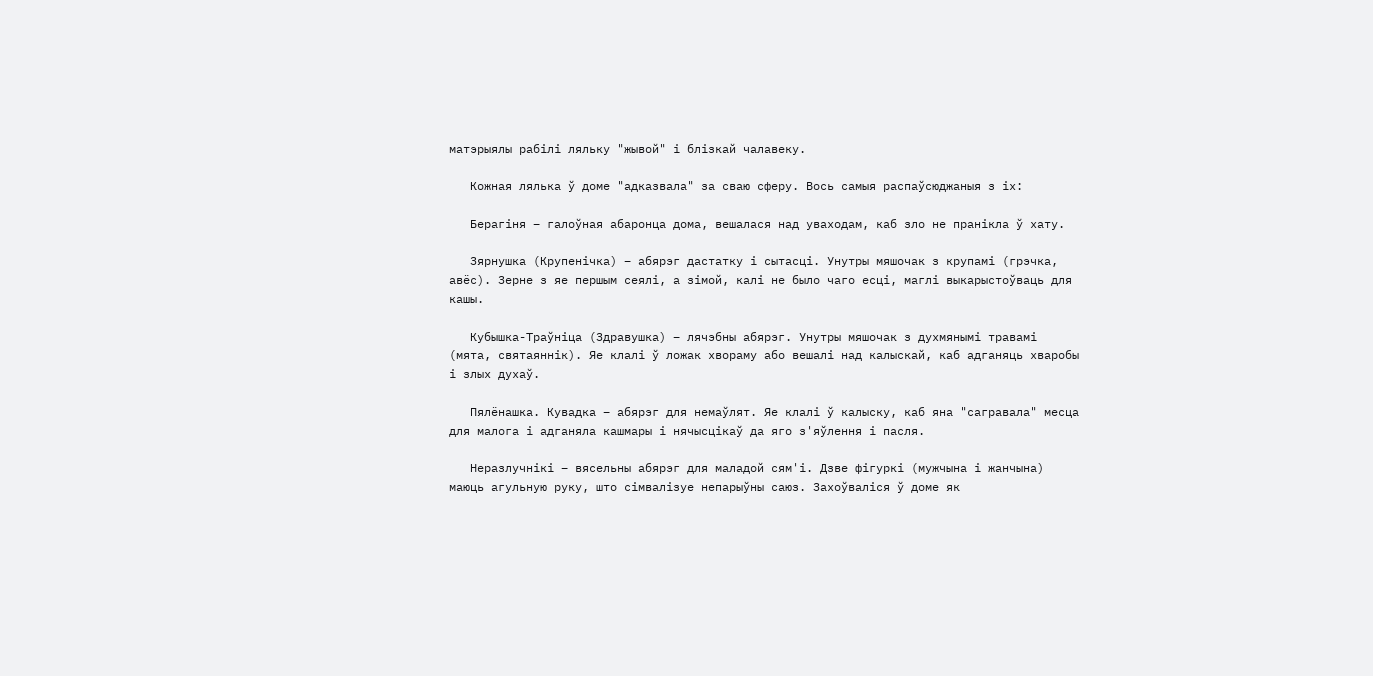матэрыялы рабілі ляльку "жывой" і блізкай чалавеку.

   Кожная лялька ў доме "адказвала" за сваю сферу. Вось самыя распаўсюджаныя з іх:

   Берагіня – галоўная абаронца дома, вешалася над уваходам, каб зло не пранікла ў хату.

   Зярнушка (Крупенічка) – абярэг дастатку і сытасці. Унутры мяшочак з крупамі (грэчка, авёс). Зерне з яе першым сеялі, а зімой, калі не было чаго есці, маглі выкарыстоўваць для кашы.

   Кубышка-Траўніца (Здравушка) – лячэбны абярэг. Унутры мяшочак з духмянымі травамі (мята, святаяннік). Яе клалі ў ложак хвораму або вешалі над калыскай, каб адганяць хваробы і злых духаў.

   Пялёнашка. Кувадка – абярэг для немаўлят. Яе клалі ў калыску, каб яна "сагравала" месца для малога і адганяла кашмары і нячысцікаў да яго з'яўлення і пасля.

   Неразлучнікі – вясельны абярэг для маладой сям'і. Дзве фігуркі (мужчына і жанчына) маюць агульную руку, што сімвалізуе непарыўны саюз. Захоўваліся ў доме як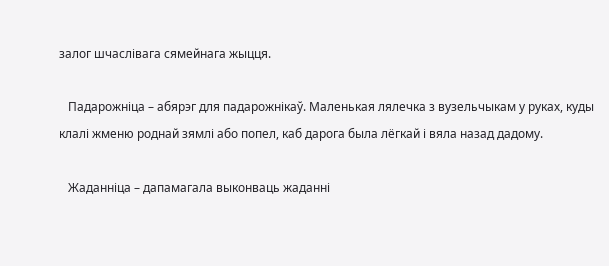залог шчаслівага сямейнага жыцця.

   Падарожніца – абярэг для падарожнікаў. Маленькая лялечка з вузельчыкам у руках, куды клалі жменю роднай зямлі або попел, каб дарога была лёгкай і вяла назад дадому.

   Жаданніца – дапамагала выконваць жаданні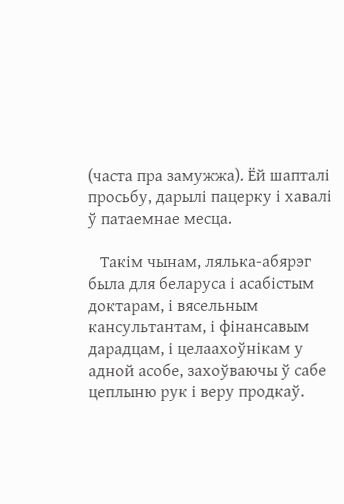(часта пра замужжа). Ёй шапталі просьбу, дарылі пацерку і хавалі ў патаемнае месца.

   Такім чынам, лялька-абярэг была для беларуса і асабістым доктарам, і вясельным кансультантам, і фінансавым дарадцам, і целаахоўнікам у адной асобе, захоўваючы ў сабе цеплыню рук і веру продкаў.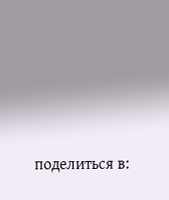поделиться в: